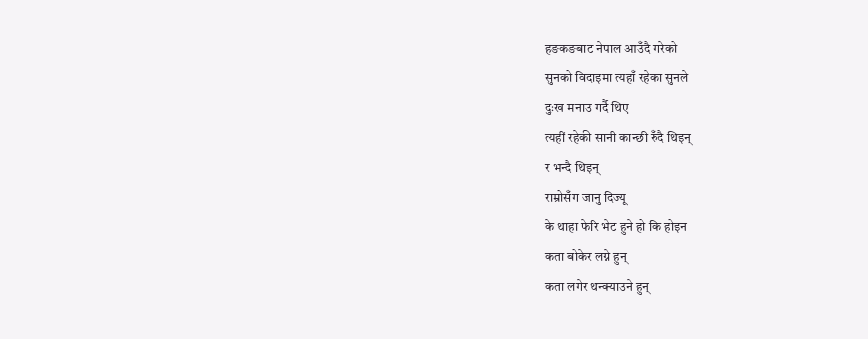हङकङबाट नेपाल आउँदै गरेको
सुनको विदाइमा त्यहाँ रहेका सुनले
दुःख मनाउ गर्दै थिए
त्यहीं रहेकी सानी कान्छी रुँदै थिइन्
र भन्दै थिइन्
राम्रोसँग जानु दिज्यू
के थाहा फेरि भेट हुने हो कि होइन
कता बोकेर लग्ने हुन्
कता लगेर थन्क्याउने हुन्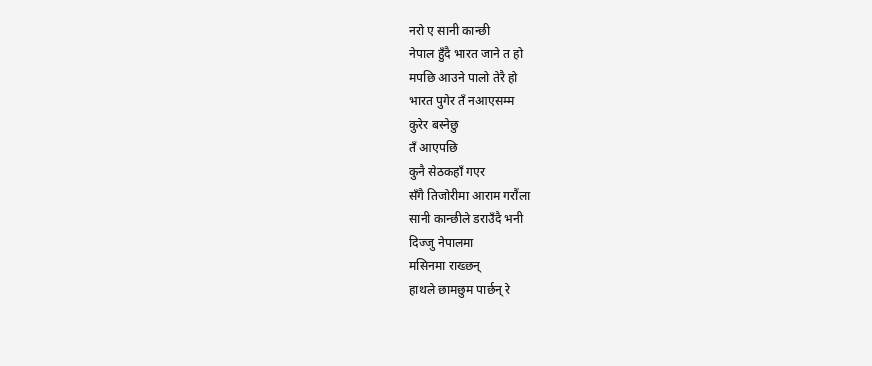नरो ए सानी कान्छी
नेपाल हुँदै भारत जाने त हो
मपछि आउने पालो तेरै हो
भारत पुगेर तँ नआएसम्म
कुरेर बस्नेछु
तँ आएपछि
कुनै सेठकहाँ गएर
सँगै तिजोरीमा आराम गरौंला
सानी कान्छीले डराउँदै भनी
दिज्जु नेपालमा
मसिनमा राख्छन्
हाथले छामछुम पार्छन् रे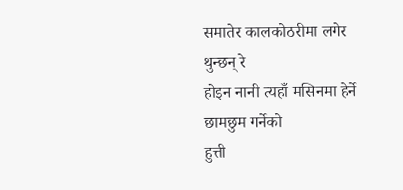समातेर कालकोठरीमा लगेर
थुन्छन् रे
होइन नानी त्यहाँ मसिनमा हेर्ने
छामछुम गर्नेको
हुत्ती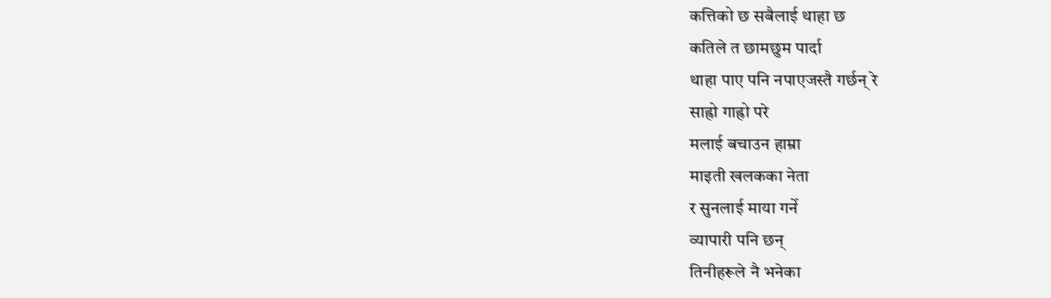कत्तिको छ सबैलाई थाहा छ
कतिले त छामछुम पार्दा
थाहा पाए पनि नपाएजस्तै गर्छन् रे
साह्रो गाह्रो परे
मलाई बचाउन हाम्रा
माइती खलकका नेता
र सुनलाई माया गर्ने
व्यापारी पनि छन्
तिनीहरूले नै भनेका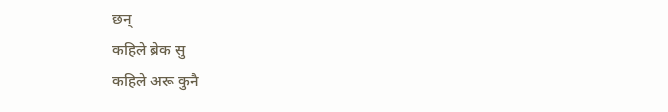छन्
कहिले ब्रेक सु
कहिले अरू कुनै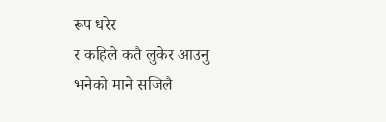रूप धरेर
र कहिले कतै लुकेर आउनु
भनेको माने सजिलै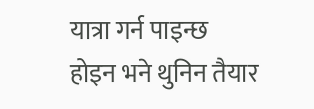यात्रा गर्न पाइन्छ
होइन भने थुनिन तैयार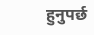हुनुपर्छ